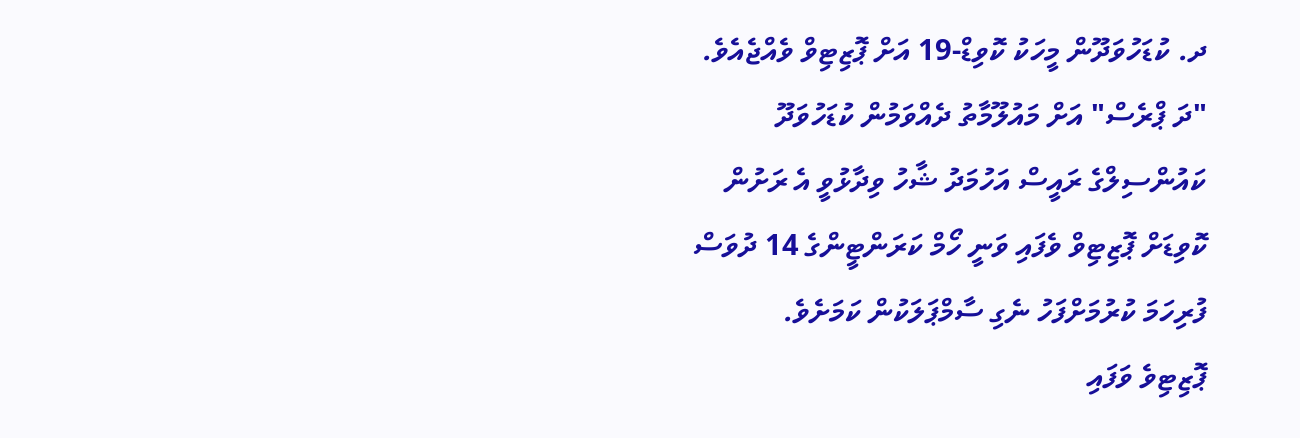ދ. ކުޑަހުވަދޫން މީހަކު ކޮވިޑް-19 އަށް ޕޮޒިޓިވް ވެއްޖެއެވެ.
"ދަ ޕްރެސް" އަށް މައުލޫމާތު ދެއްވަމުން ކުޑަހުވަދޫ ކައުންސިލްގެ ރައީސް އަހުމަދު ޝާހު ވިދާޅުވީ އެ ރަށުން ކޮވިޑަށް ޕޮޒިޓިވް ވެފައި ވަނީ ހޯމް ކަރަންޓީންގެ 14 ދުވަސް ފުރިހަމަ ކުރުމަށްފަހު ނެގި ސާމްޕަލަކުން ކަމަށެވެ.
ޕޮޒިޓިވެ ވަފައި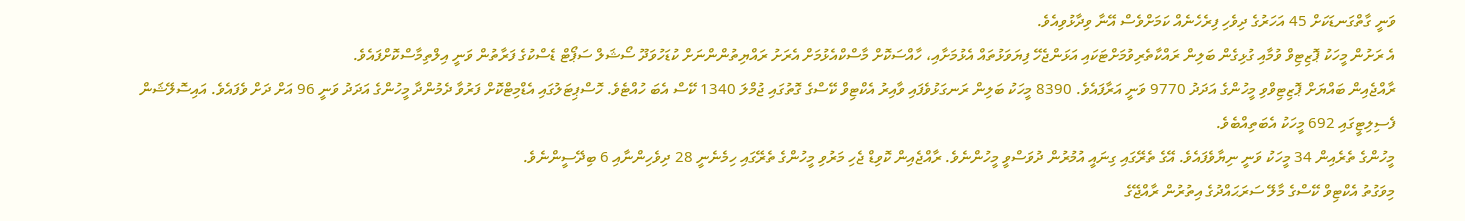ވަނީ ގާތްގަނޑަކަށް 45 އަހަރުގެ ދިވެހި ފިރެހެނެއް ކަމަށްވެސް އޭނާ ވިދާޅުވިއެވެ.
އެ ރަށުން މީހަކު ޕޮޒިޓިވް ވުމާއި ގުޅިގެން ބަލިން ރައްކާތެރިވުމަށްޓަކައި އަޅަންޖެހޭ ފިޔަވަޅުތައް އެޅުމަށާއި، ހާއްސަކޮށް މާސްކްއެޅުމަށް އެރަށު ރައްޔިތުންންނަށް ކުޑަހުވަދޫ ސޯޝަލް ސަޕޯޓް ޑެސްކުގެ ފަރާތުން ވަނީ އިލްތިމާސްކޮށްފައެވެ.
ރާއްޖެއިން ބައްޔަށް ޕޮޒިޓިވްވި މީހުންގެ އަދަދު 9770 ވަނީ އަރާފައެވެ. 8390 މީހަކު ބަލިން ރަނގަޅުވެފައި ވާއިރު އެކްޓިވް ކޭސްގެ ގޮތުގައި ޖުމްލަ 1340 ކޭސް އެބަ ހުއްޓެވެ. ހޮސްޕިޓަލުގައި އެޑްމިޓްކޮށް ފަރުވާ ދެމުންދާ މީހުންގެ އަދަދު ވަނީ 96 އަށް ދަށް ވެފައެވެ. އައިސޮލޭޝަން ފެސިލިޓީގައި 692 މީހަކު އެބަތިއްބެވެ.
މީހުންގެ ތެރެއިން 34 މީހަކު ވަނީ ނިޔާވެފައެވެ. އޭގެ ތެރޭގައި ގިނައީ އުމުރުން ދުވަސްވީ މީހުންނެވެ. ރާއްޖެއިން ކޮވިޑް ޖެހި މަރުވި މީހުންގެ ތެރޭގައި ހިމެނެނީ 28 ދިވެހިންނާއި 6 ބިދޭސީންނެވެ.
މިވަގުތު އެކްޓިވް ކޭސްގެ މާލޭ ސަރަޙައްދުގެ އިތުރުން ރާއްޖޭގެ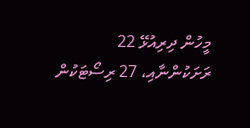މީހުން ދިރިއުޅޭ 22 ރަށަކުންނާއި، 27 ރިސޯޓަކުން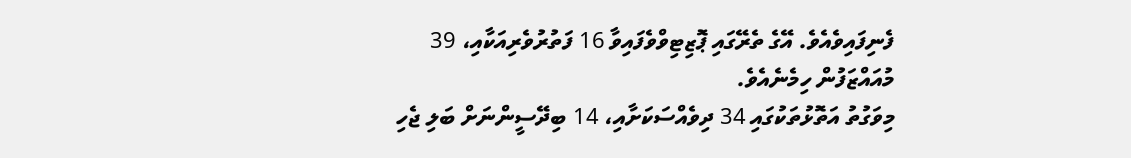ފެނިފައިވެއެވެ. އޭގެ ތެރޭގައި ޕޮޒިޓިވްވެފައިވާ 16 ފަތުރުވެރިއަކާއި، 39 މުއައްޒަފުން ހިމެނެއެވެ.
މިވަގުތު އަތޮޅުތަކުގައި 34 ދިވެއްސަކަށާއި، 14 ބިދޭސީންނަށް ބަލި ޖެހި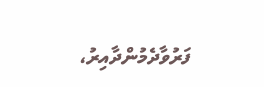ފަރުވާދެމުންދާއިރު،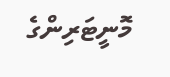މޮނީޓަރިންގެ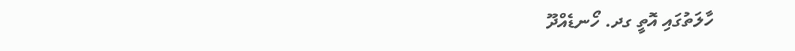ހާލަތުގައި އޮތީ ގދ. ހޯނޑެއްދޫ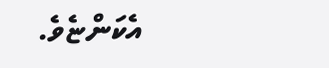އެކަންޏެވެ.